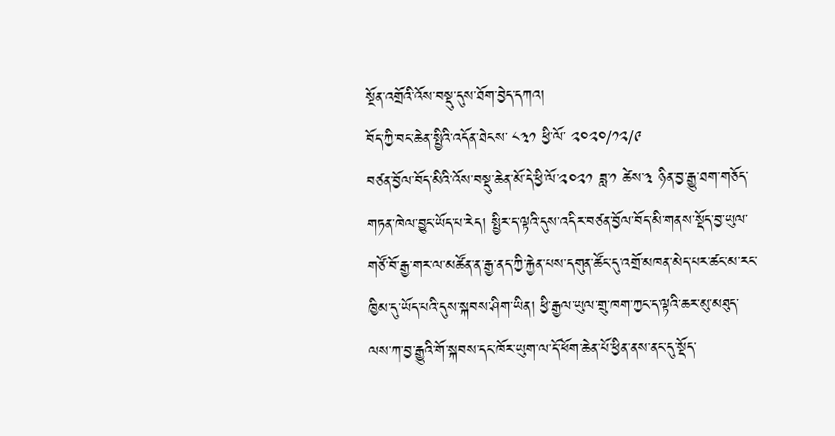སྔོན་འགྲོའི་འོས་བསྡུ་དུས་ཐོག་བྱེད་དཀའ།
བོད་ཀྱི་བང་ཆེན་སྤྱིའི་འདོན་ཐེངས་ ༨༣༡ ཕྱི་ལོ་ ༢༠༢༠/༡༢/༩
བཙན་བྱོལ་བོད་མིའི་འོས་བསྡུ་ཆེན་མོ་དེ་ཕྱི་ལོ་༢༠༢༡ ཟླ་༡ ཚེས་༣ ཉིན་བྱ་རྒྱུ་ཐག་གཅོད་གཏན་ཁེལ་བྱུང་ཡོད་པ་རེད། སྤྱིར་ད་ལྟའི་དུས་འདིར་བཙན་བྱོལ་བོད་མི་གནས་སྡོད་བྱ་ཡུལ་གཙོ་བོ་རྒྱ་གར་ལ་མཚོན་ན་རྒྱ་ནད་ཀྱི་རྐྱེན་པས་དགུན་ཚོང་དུ་འགྲོ་མཁན་མེད་པར་ཚང་མ་རང་ཁྱིམ་དུ་ཡོད་པའི་དུས་སྐབས་ཤིག་ཡིན། ཕྱི་རྒྱལ་ཡུལ་གྲུ་ཁག་ཀྱང་ད་ལྟའི་ཆར་མུ་མཐུད་ལས་ཀ་བྱ་རྒྱུའི་གོ་སྐབས་དང་ཁོར་ཡུག་ལ་དོ་ཕོག་ཆེན་པོ་ཕྱིན་ནས་ནང་དུ་སྡོད་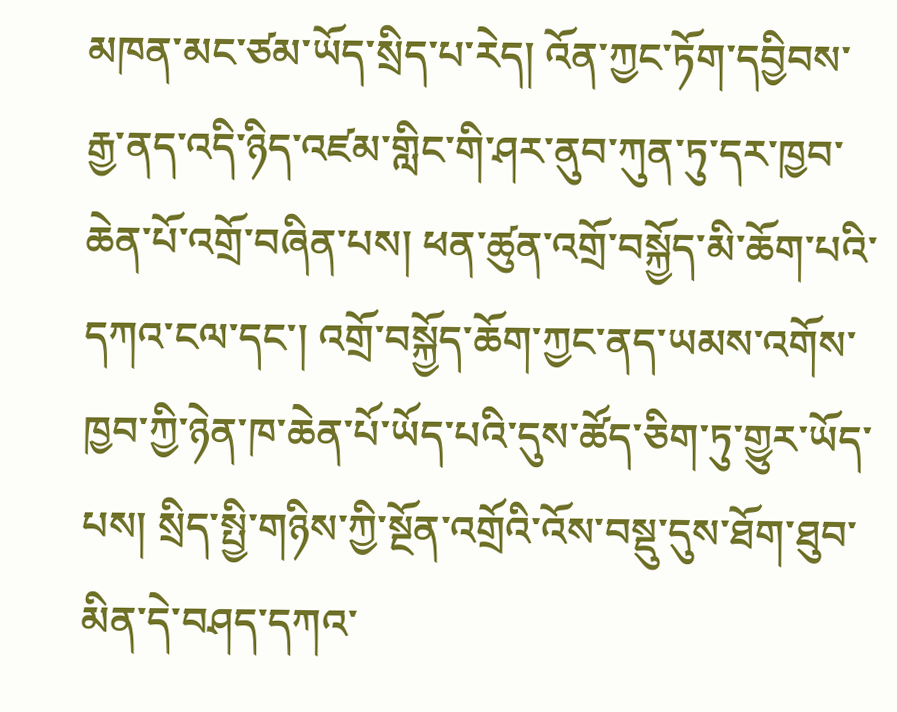མཁན་མང་ཙམ་ཡོད་སྲིད་པ་རེད། འོན་ཀྱང་ཏོག་དབྱིབས་རྒྱ་ནད་འདི་ཉིད་འཛམ་གླིང་གི་ཤར་ནུབ་ཀུན་ཏུ་དར་ཁྱབ་ཆེན་པོ་འགྲོ་བཞིན་པས། ཕན་ཚུན་འགྲོ་བསྐྱོད་མི་ཆོག་པའི་དཀའ་ངལ་དང་། འགྲོ་བསྐྱོད་ཆོག་ཀྱང་ནད་ཡམས་འགོས་ཁྱབ་ཀྱི་ཉེན་ཁ་ཆེན་པོ་ཡོད་པའི་དུས་ཚོད་ཅིག་ཏུ་གྱུར་ཡོད་པས། སྲིད་སྤྱི་གཉིས་ཀྱི་སྔོན་འགྲོའི་འོས་བསྡུ་དུས་ཐོག་ཐུབ་མིན་དེ་བཤད་དཀའ་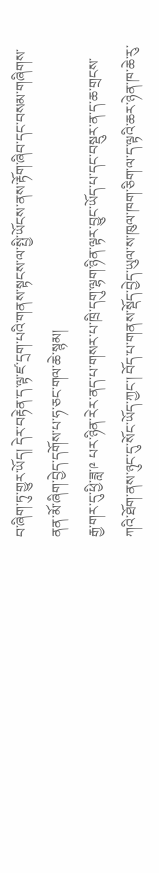བ་ཞིག་ཏུ་གྱུར་ཡོད། དེར་བརྟེན་ད་ལྟ་ཛ་དྲག་པའི་གནས་སྟངས་ལ་སྤྱི་ཡོངས་ནས་རྟོག་ཞིབ་དང་བསམ་གཞིགས་ནན་མོ་ཞིག་བྱེད་དགོས་པ་ཧ་ཅང་གལ་ཆེ་སྙམ།
རྒྱ་གར་དུ་ཕྱི་ཟླ་༩ པར་ཉིན་རེར་ནད་པ་གསར་པ་ཁྲི་དགུ་ལྷག་ཉིན་ལྟར་བྱུང་ཡོད་པ་དང་བསྡུར་ན་ད་ཆ་གྲངས་ཀའི་ཐོག་ནས་ཉུང་དུ་སོང་ཡོད་ཀྱང་། བོད་པ་གནས་སྡོད་བྱེད་ཡུལ་ས་ཁུལ་ཁག་ཅིག་ལ་ད་ལྟའི་ཆར་ཉེན་ཁ་ཆེ་རུ་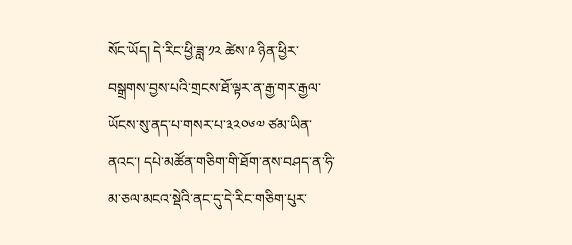སོང་ཡོད། དེ་རིང་ཕྱི་ཟླ་༡༢ ཚེས་༩ ཉིན་ཕྱིར་བསྒྲགས་བྱས་པའི་གྲངས་ཐོ་ལྟར་ན་རྒྱ་གར་རྒྱལ་ཡོངས་སུ་ནད་པ་གསར་པ་༣༢༠༦༧ ཙམ་ཡིན་ནའང་། དཔེ་མཚོན་གཅིག་གི་ཐོག་ནས་བཤད་ན་ཧི་མ་ཅལ་མངའ་སྡེའི་ནང་དུ་དེ་རིང་གཅིག་པུར་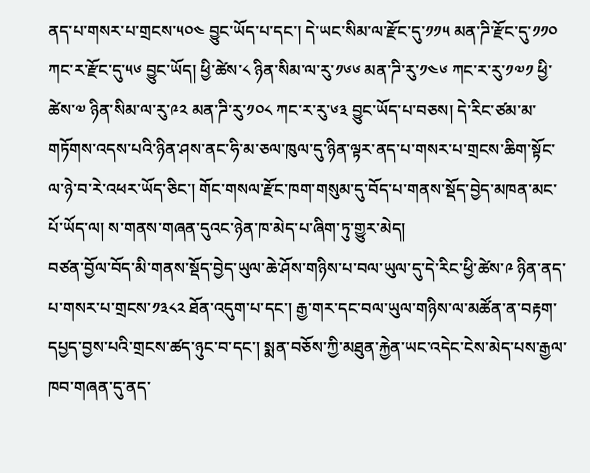ནད་པ་གསར་པ་གྲངས་༥༠༤ བྱུང་ཡོད་པ་དང་། དེ་ཡང་སིམ་ལ་རྫོང་དུ་༡༡༥ མན་ཌི་རྫོང་དུ་༡༡༠ ཀང་ར་རྫོང་དུ་༥༦ བྱུང་ཡོད། ཕྱི་ཚེས་༨ ཉིན་སིམ་ལ་རུ་༡༦༦ མན་ཌི་རུ་༡༤༦ ཀང་ར་རུ་༡༧༡ ཕྱི་ཚེས་༧ ཉིན་སིམ་ལ་རུ་༩༢ མན་ཌི་རུ་༡༠༨ ཀང་ར་རུ་༦༣ བྱུང་ཡོད་པ་བཅས། དེ་རིང་ཙམ་མ་གཏོགས་འདས་པའི་ཉིན་ཤས་ནང་ཧི་མ་ཅལ་ཁུལ་དུ་ཉིན་ལྟར་ནད་པ་གསར་པ་གྲངས་ཆིག་སྟོང་ལ་ཉེ་བ་རེ་འཕར་ཡོད་ཅིང་། གོང་གསལ་རྫོང་ཁག་གསུམ་དུ་བོད་པ་གནས་སྡོད་བྱེད་མཁན་མང་པོ་ཡོད་ལ། ས་གནས་གཞན་དུའང་ཉེན་ཁ་མེད་པ་ཞིག་ཏུ་གྱུར་མེད།
བཙན་བྱོལ་བོད་མི་གནས་སྡོད་བྱེད་ཡུལ་ཆེ་ཤོས་གཉིས་པ་བལ་ཡུལ་དུ་དེ་རིང་ཕྱི་ཚེས་༩ ཉིན་ནད་པ་གསར་པ་གྲངས་༡༣༨༢ ཐོན་འདུག་པ་དང་། རྒྱ་གར་དང་བལ་ཡུལ་གཉིས་ལ་མཚོན་ན་བརྟག་དཔྱད་བྱས་པའི་གྲངས་ཚད་ཉུང་བ་དང་། སྨན་བཅོས་ཀྱི་མཐུན་རྐྱེན་ཡང་འདེང་ངེས་མེད་པས་རྒྱལ་ཁབ་གཞན་དུ་ནད་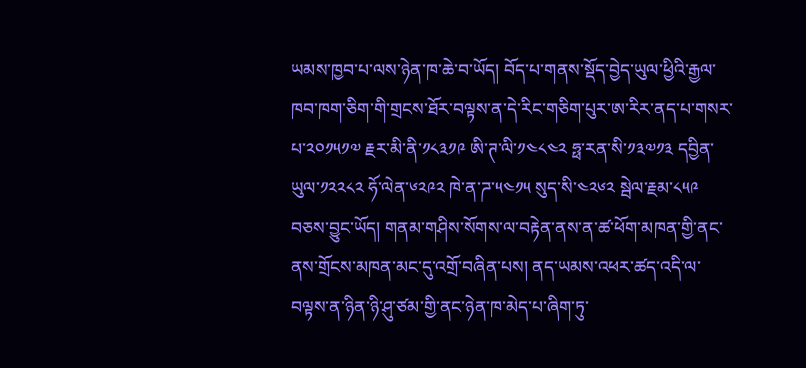ཡམས་ཁྱབ་པ་ལས་ཉེན་ཁ་ཆེ་བ་ཡོད། བོད་པ་གནས་སྡོད་བྱེད་ཡུལ་ཕྱིའི་རྒྱལ་ཁབ་ཁག་ཅིག་གི་གྲངས་ཐོར་བལྟས་ན་དེ་རིང་གཅིག་པུར་ཨ་རིར་ནད་པ་གསར་པ་༢༠༡༥༡༧ རྗར་མི་ནི་༡༨༣༡༩ ཨི་ཊ་ལི་༡༤༨༤༢ ཧྥ་རན་སི་༡༣༧༡༣ དབྱིན་ཡུལ་༡༢༢༨༢ ཧོ་ལེན་༦༢༩༢ ཁེ་ན་ཌ་༥༤༡༥ སུད་སི་༤༢༦༢ སྦེལ་རྗམ་༨༥༩ བཅས་བྱུང་ཡོད། གནམ་གཤིས་སོགས་ལ་བརྟེན་ནས་ན་ཚ་ཕོག་མཁན་གྱི་ནང་ནས་གྲོངས་མཁན་མང་དུ་འགྲོ་བཞིན་པས། ནད་ཡམས་འཕར་ཚད་འདི་ལ་བལྟས་ན་ཉིན་ཉི་ཤུ་ཙམ་གྱི་ནང་ཉེན་ཁ་མེད་པ་ཞིག་ཏུ་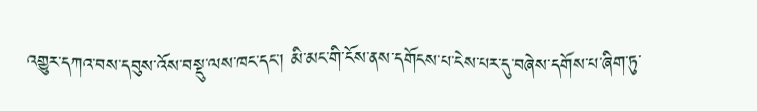འགྱུར་དཀའ་བས་དབུས་འོས་བསྡུ་ལས་ཁང་དང་། མི་མང་གི་ངོས་ནས་དགོངས་པ་ངེས་པར་དུ་བཞེས་དགོས་པ་ཞིག་ཏུ་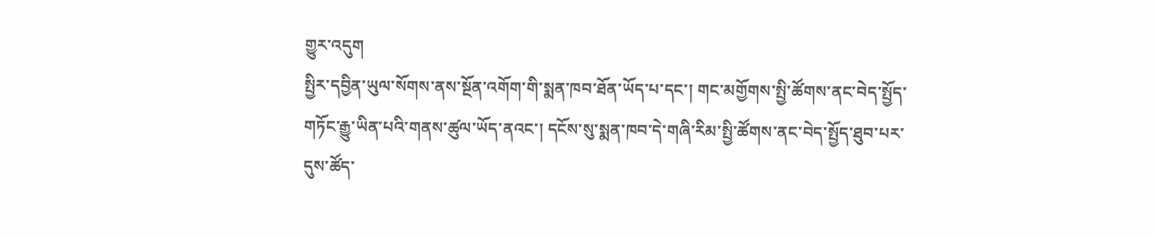གྱུར་འདུག
སྤྱིར་དབྱིན་ཡུལ་སོགས་ནས་སྔོན་འགོག་གི་སྨན་ཁབ་ཐོན་ཡོད་པ་དང་། གང་མགྱོགས་སྤྱི་ཚོགས་ནང་བེད་སྤྱོད་གཏོང་རྒྱུ་ཡིན་པའི་གནས་ཚུལ་ཡོད་ནའང་། དངོས་སུ་སྨན་ཁབ་དེ་གཞི་རིམ་སྤྱི་ཚོགས་ནང་བེད་སྤྱོད་ཐུབ་པར་དུས་ཚོད་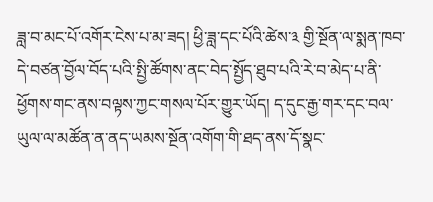ཟླ་བ་མང་པོ་འགོར་ངེས་པ་མ་ཟད། ཕྱི་ཟླ་དང་པོའི་ཚེས་༣ གྱི་སྔོན་ལ་སྨན་ཁབ་དེ་བཙན་བྱོལ་བོད་པའི་སྤྱི་ཚོགས་ནང་བེད་སྤྱོད་ཐུབ་པའི་རེ་བ་མེད་པ་ནི་ཕྱོགས་གང་ནས་བལྟས་ཀྱང་གསལ་པོར་གྱུར་ཡོད། ད་དུང་རྒྱ་གར་དང་བལ་ཡུལ་ལ་མཚོན་ན་ནད་ཡམས་སྔོན་འགོག་གི་ཐད་ནས་དོ་སྣང་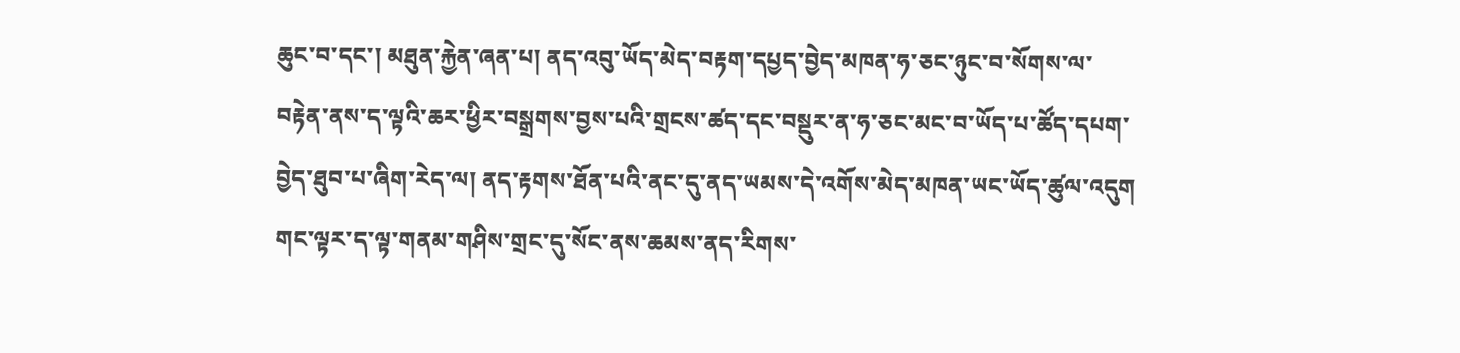ཆུང་བ་དང་། མཐུན་རྐྱེན་ཞན་པ། ནད་འབུ་ཡོད་མེད་བརྟག་དཔྱད་བྱེད་མཁན་ཧ་ཅང་ཉུང་བ་སོགས་ལ་བརྟེན་ནས་ད་ལྟའི་ཆར་ཕྱིར་བསྒྲགས་བྱས་པའི་གྲངས་ཚད་དང་བསྡུར་ན་ཧ་ཅང་མང་བ་ཡོད་པ་ཚོད་དཔག་བྱེད་ཐུབ་པ་ཞིག་རེད་ལ། ནད་རྟགས་ཐོན་པའི་ནང་དུ་ནད་ཡམས་དེ་འགོས་མེད་མཁན་ཡང་ཡོད་ཚུལ་འདུག གང་ལྟར་ད་ལྟ་གནམ་གཤིས་གྲང་དུ་སོང་ནས་ཆམས་ནད་རིགས་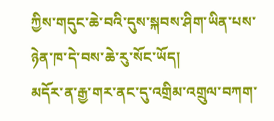ཀྱིས་གདུང་ཆེ་བའི་དུས་སྐབས་ཤིག་ཡིན་པས་ཉེན་ཁ་དེ་བས་ཆེ་རུ་སོང་ཡོད།
མདོར་ན་རྒྱ་གར་ནང་དུ་འགྲིམ་འགྲུལ་བཀག་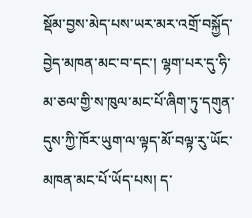སྡོམ་བྱས་མེད་པས་ཡར་མར་འགྲོ་བསྐྱོད་བྱེད་མཁན་མང་བ་དང་། ལྷག་པར་དུ་ཧི་མ་ཅལ་གྱི་ས་ཁུལ་མང་པོ་ཞིག་ཏུ་དགུན་དུས་ཀྱི་ཁོར་ཡུག་ལ་ལྟད་མོ་བལྟ་རུ་ཡོང་མཁན་མང་པོ་ཡོད་པས། ད་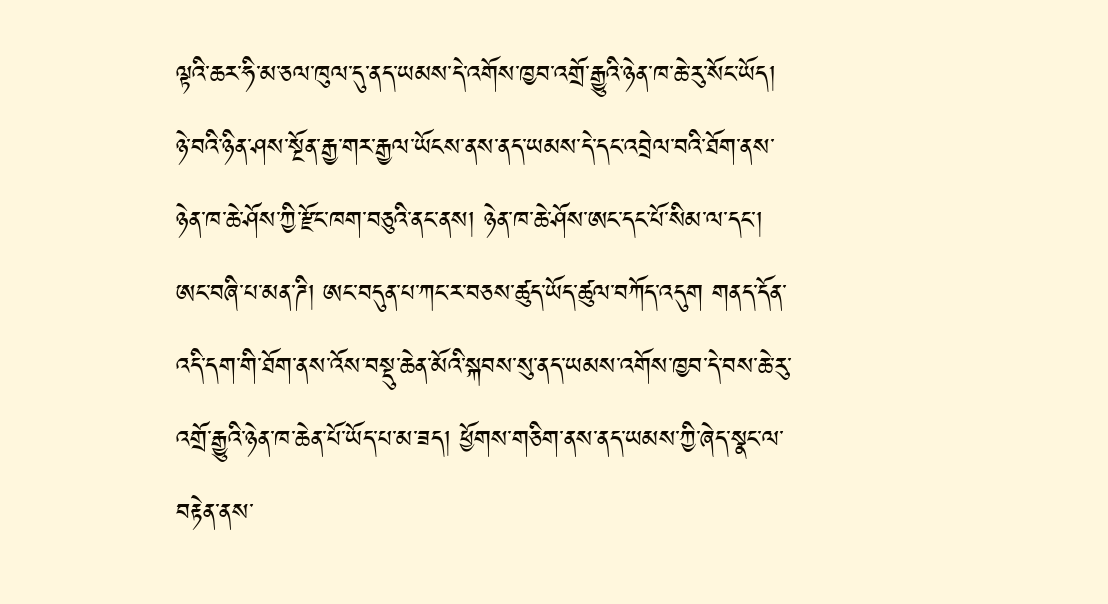ལྟའི་ཆར་ཧི་མ་ཅལ་ཁུལ་དུ་ནད་ཡམས་དེ་འགོས་ཁྱབ་འགྲོ་རྒྱུའི་ཉེན་ཁ་ཆེ་རུ་སོང་ཡོད། ཉེ་བའི་ཉིན་ཤས་སྔོན་རྒྱ་གར་རྒྱལ་ཡོངས་ནས་ནད་ཡམས་དེ་དང་འབྲེལ་བའི་ཐོག་ནས་ཉེན་ཁ་ཆེ་ཤོས་ཀྱི་རྫོང་ཁག་བཅུའི་ནང་ནས། ཉེན་ཁ་ཆེ་ཤོས་ཨང་དང་པོ་སིམ་ལ་དང་། ཨང་བཞི་པ་མན་ཌི། ཨང་བདུན་པ་ཀང་ར་བཅས་ཚུད་ཡོད་ཚུལ་བཀོད་འདུག གནད་དོན་འདི་དག་གི་ཐོག་ནས་འོས་བསྡུ་ཆེན་མོའི་སྐབས་སུ་ནད་ཡམས་འགོས་ཁྱབ་དེ་བས་ཆེ་རུ་འགྲོ་རྒྱུའི་ཉེན་ཁ་ཆེན་པོ་ཡོད་པ་མ་ཟད། ཕྱོགས་གཅིག་ནས་ནད་ཡམས་ཀྱི་ཞེད་སྣང་ལ་བརྟེན་ནས་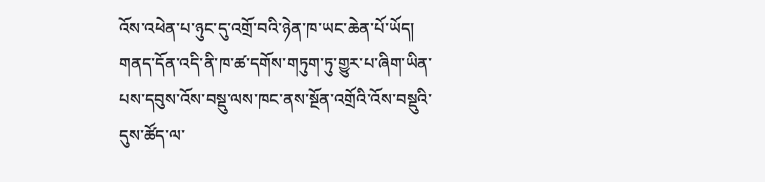འོས་འཕེན་པ་ཉུང་དུ་འགྲོ་བའི་ཉེན་ཁ་ཡང་ཆེན་པོ་ཡོད། གནད་དོན་འདི་ནི་ཁ་ཚ་དགོས་གཏུག་ཏུ་གྱུར་པ་ཞིག་ཡིན་པས་དབུས་འོས་བསྡུ་ལས་ཁང་ནས་སྔོན་འགྲོའི་འོས་བསྡུའི་དུས་ཚོད་ལ་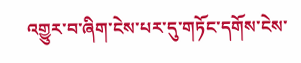འགྱུར་བ་ཞིག་ངེས་པར་དུ་གཏོང་དགོས་ངེས་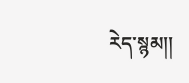རེད་སྙམ།།